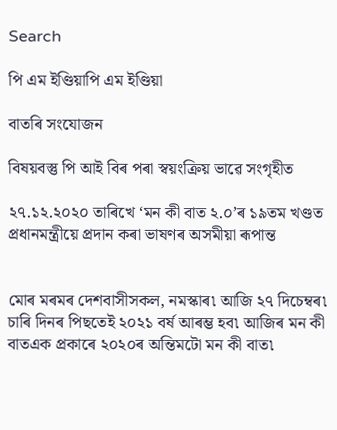Search

পি এম ইণ্ডিয়াপি এম ইণ্ডিয়া

বাতৰি সংযোজন

বিষয়বস্তু পি আই বিৰ পৰা স্বয়ংক্ৰিয় ভাৱে সংগৃহীত

২৭.১২.২০২০ তাৰিখে ‘মন কী বাত ২.০’ৰ ১৯তম খণ্ডত প্ৰধানমন্ত্ৰীয়ে প্ৰদান কৰা ভাষণৰ অসমীয়া ৰূপান্ত


মোৰ মৰমৰ দেশবাসীসকল, নমস্কাৰ৷ আজি ২৭ দিচেম্বৰ৷ চাৰি দিনৰ পিছতেই ২০২১ বৰ্ষ আৰম্ভ হব৷ আজিৰ মন কী বাতএক প্ৰকাৰে ২০২০ৰ অন্তিমটো মন কী বাত৷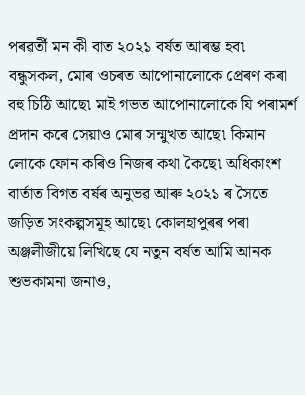পৰৱৰ্তী মন কী বাত ২০২১ বৰ্ষত আৰম্ভ হব৷ বন্ধুসকল, মোৰ ওচৰত আপোনালোকে প্ৰেৰণ কৰা বহু চিঠি আছে৷ মাই গভত আপোনালোকে যি পৰামৰ্শ প্ৰদান কৰে সেয়াও মোৰ সন্মুখত আছে৷ কিমান লোকে ফোন কৰিও নিজৰ কথা কৈছে৷ অধিকাংশ বাৰ্তাত বিগত বৰ্ষৰ অনুভৱ আৰু ২০২১ ৰ সৈতে জড়িত সংকল্পসমূহ আছে৷ কোলহাপুৰৰ পৰা অঞ্জলীজীয়ে লিখিছে যে নতুন বৰ্ষত আমি আনক শুভকামনা জনাও,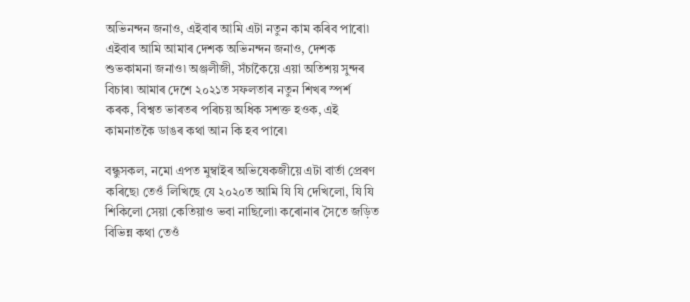অভিনন্দন জনাও, এইবাৰ আমি এটা নতুন কাম কৰিব পাৰো৷ এইবাৰ আমি আমাৰ দেশক অভিনন্দন জনাও, দেশক শুভকামনা জনাও৷ অঞ্জলীজী, সঁচাকৈয়ে এয়া অতিশয় সুন্দৰ বিচাৰ৷ আমাৰ দেশে ২০২১ত সফলতাৰ নতুন শিখৰ স্পৰ্শ কৰক, বিশ্বত ভাৰতৰ পৰিচয় অধিক সশক্ত হওক, এই কামনাতকৈ ডাঙৰ কথা আন কি হব পাৰে৷

বন্ধুসকল, নমো এপত মুম্বাইৰ অভিষেকজীয়ে এটা বাৰ্তা প্ৰেৰণ কৰিছে৷ তেওঁ লিখিছে যে ২০২০ত আমি যি যি দেখিলো, যি যি শিকিলো সেয়া কেতিয়াও ভবা নাছিলো৷ কৰোনাৰ সৈতে জড়িত বিভিন্ন কথা তেওঁ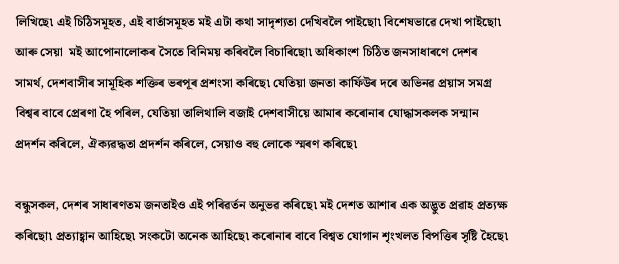লিখিছে৷ এই চিঠিসমূহত, এই বাৰ্তাসমূহত মই এটা কথা সাদৃশ্যতা দেখিবলৈ পাইছো৷ বিশেষভাৱে দেখা পাইছো৷ আৰু সেয়া  মই আপোনালোকৰ সৈতে বিনিময় কৰিবলৈ বিচাৰিছো৷ অধিকাংশ চিঠিত জনসাধাৰণে দেশৰ সামৰ্থ, দেশবাসীৰ সামূহিক শক্তিৰ ভৰপূৰ প্ৰশংসা কৰিছে৷ যেতিয়া জনতা কাৰ্ফিউৰ দৰে অভিনৱ প্ৰয়াস সমগ্ৰ বিশ্বৰ বাবে প্ৰেৰণা হৈ পৰিল, যেতিয়া তালিথালি বজাই দেশবাসীয়ে আমাৰ কৰোনাৰ যোদ্ধাসকলক সন্মান প্ৰদৰ্শন কৰিলে, ঐক্যৱদ্ধতা প্ৰদৰ্শন কৰিলে, সেয়াও বহু লোকে স্মৰণ কৰিছে৷

বন্ধুসকল, দেশৰ সাধাৰণতম জনতাইও এই পৰিৱৰ্তন অনুভৱ কৰিছে৷ মই দেশত আশাৰ এক অদ্ভুত প্ৰৱাহ প্ৰত্যক্ষ কৰিছো৷ প্ৰত্যাহ্বান আহিছে৷ সংকটো অনেক আহিছে৷ কৰোনাৰ বাবে বিশ্বত যোগান শৃংখলত বিপত্তিৰ সৃষ্টি হৈছে৷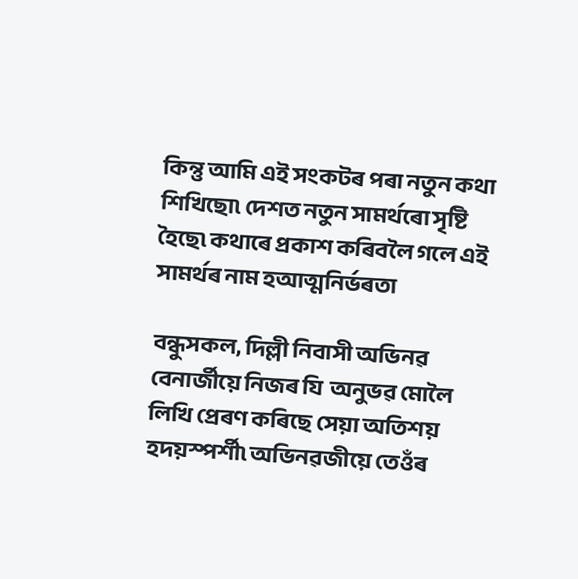কিন্তু আমি এই সংকটৰ পৰা নতুন কথা শিখিছো৷ দেশত নতুন সামৰ্থৰো সৃষ্টি হৈছে৷ কথাৰে প্ৰকাশ কৰিবলৈ গলে এই সামৰ্থৰ নাম হআত্মনিৰ্ভৰতা

বন্ধুসকল, দিল্লী নিবাসী অভিনৱ বেনাৰ্জীয়ে নিজৰ যি  অনুভৱ মোলৈ লিখি প্ৰেৰণ কৰিছে সেয়া অতিশয় হদয়স্পৰ্শী৷ অভিনৱজীয়ে তেওঁৰ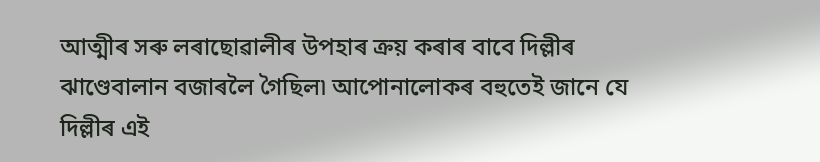আত্মীৰ সৰু লৰাছোৱালীৰ উপহাৰ ক্ৰয় কৰাৰ বাবে দিল্লীৰ ঝাণ্ডেবালান বজাৰলৈ গৈছিল৷ আপোনালোকৰ বহুতেই জানে যে দিল্লীৰ এই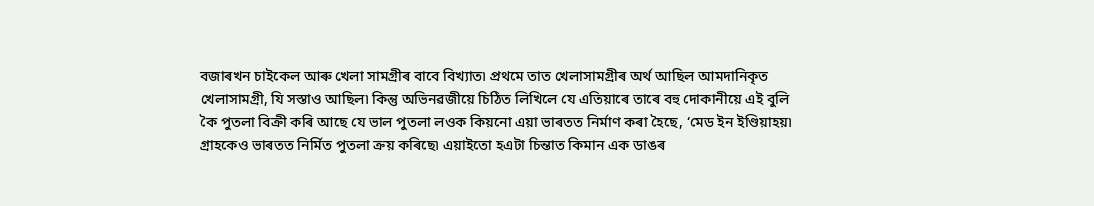বজাৰখন চাইকেল আৰু খেলা সামগ্ৰীৰ বাবে বিখ্যাত৷ প্ৰথমে তাত খেলাসামগ্ৰীৰ অৰ্থ আছিল আমদানিকৃত খেলাসামগ্ৰী, যি সস্তাও আছিল৷ কিন্তু অভিনৱজীয়ে চিঠিত লিখিলে যে এতিয়াৰে তাৰে বহু দোকানীয়ে এই বুলি কৈ পুতলা বিক্ৰী কৰি আছে যে ভাল পুতলা লওক কিয়নো এয়া ভাৰতত নিৰ্মাণ কৰা হৈছে, ‘মেড ইন ইণ্ডিয়াহয়৷ গ্ৰাহকেও ভাৰতত নিৰ্মিত পুতলা ক্ৰয় কৰিছে৷ এয়াইতো হএটা চিন্তাত কিমান এক ডাঙৰ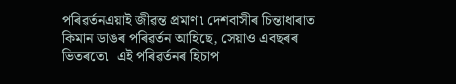পৰিৱৰ্তনএয়াই জীৱন্ত প্ৰমাণ৷ দেশবাসীৰ চিন্তাধাৰাত কিমান ডাঙৰ পৰিৱৰ্তন আহিছে, সেয়াও এবছৰৰ ভিতৰতে৷  এই পৰিৱৰ্তনৰ হিচাপ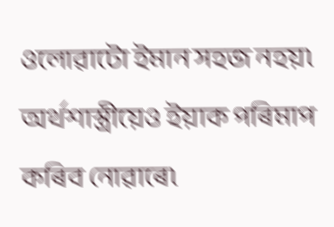ওলোৱাটো ইমান সহজ নহয়৷ অৰ্থশাস্ত্ৰীয়েও ইয়াক পৰিমাপ কৰিব নোৱাৰে৷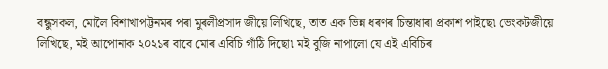বন্ধুসকল, মোলৈ বিশাখাপট্টনমৰ পৰা মুৰলীপ্ৰসাদ জীয়ে লিখিছে, তাত এক ভিন্ন ধৰণৰ চিন্তাধাৰা প্ৰকাশ পাইছে৷ ভেংকটজীয়ে লিখিছে, মই আপোনাক ২০২১ৰ বাবে মোৰ এবিচি গাঁঠি দিছো৷ মই বুজি নাপালো যে এই এবিচিৰ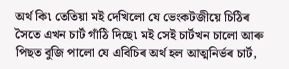অৰ্থ কি৷ তেতিয়া মই দেখিলো যে ভেংকটজীয়ে চিঠিৰ সৈতে এখন চাৰ্ট গাঁঠি দিছে৷ মই সেই চাৰ্টখন চালো আৰু পিছত বুজি পালো যে এবিচিৰ অৰ্থ হল আত্মনিৰ্ভৰ চাৰ্ট,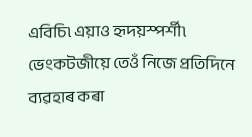এবিচি৷ এয়াও হৃদয়স্পৰ্শী৷ ভেংকটজীয়ে তেওঁ নিজে প্ৰতিদিনে ব্যৱহাৰ কৰা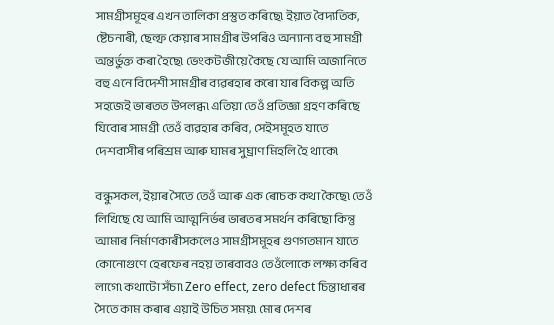সামগ্ৰীসমূহৰ এখন তালিকা প্ৰস্তুত কৰিছে৷ ইয়াত বৈদ্যতিক, ষ্টেচনাৰী, ছেল্ফ কেয়াৰ সামগ্ৰীৰ উপৰিও অন্যান্য বহু সামগ্ৰী অন্তৰ্ভুক্ত কৰা হৈছে৷ ভেংকটজীয়ে কৈছে যে আমি অজানিতে বহু এনে বিদেশী সামগ্ৰীৰ ব্যৱৰহাৰ কৰো যাৰ বিকল্প অতি সহজেই ভাৰতত উপলব্ধ৷ এতিয়া তেওঁ প্ৰতিজ্ঞা গ্ৰহণ কৰিছে যিবোৰ সামগ্ৰী তেওঁ ব্যৱহাৰ কৰিব, সেইসমূহত যাতে দেশবাসীৰ পৰিশ্ৰম আৰু ঘামৰ সুঘ্ৰাণ মিহলি হৈ থাকে৷

বন্ধুসকল, ইয়াৰ সৈতে তেওঁ আৰু এক ৰোচক কথা কৈছে৷ তেওঁ লিখিছে যে আমি আত্মনিৰ্ভৰ ভাৰতৰ সমৰ্থন কৰিছো কিন্তু আমাৰ নিৰ্মাণকাৰীসকলেও সামগ্ৰীসমূহৰ গুণগতমান যাতে কোনোগুণে হেৰফেৰ নহয় তাৰবাবও তেওঁলোকে লক্ষ্য কৰিব লাগে৷ কথাটো সঁচা৷ Zero effect, zero defect চিন্তাধাৰৰ সৈতে কাম কৰাৰ এয়াই উচিত সময়৷ মোৰ দেশৰ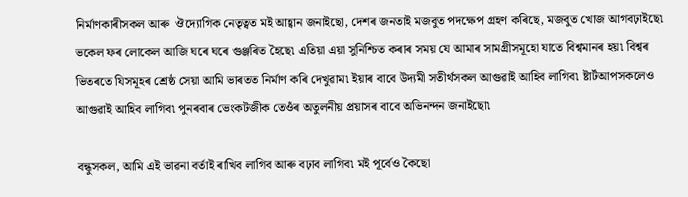নিৰ্মাণকাৰীসকল আৰু  ঔদ্যোগিক নেতৃত্বত মই আহ্বান জনাইছো, দেশৰ জনতাই মজবুত পদক্ষেপ গ্ৰহণ কৰিছে, মজবুত খোজ আগবঢ়াইছে৷ ভকেল ফৰ লোকেল আজি ঘৰে ঘৰে গুঞ্জৰিত হৈছে৷ এতিয়া এয়া সুনিশ্চিত কৰাৰ সময় যে আমাৰ সামগ্ৰীসমূহো যাতে বিশ্বমানৰ হয়৷ বিশ্বৰ ভিতৰতে যিসমূহৰ শ্ৰেষ্ঠ সেয়া আমি ভাৰতত নিৰ্মাণ কৰি দেখুৱাম৷ ইয়াৰ বাবে উদ্যমী সতীৰ্থসকল আগুৱাই আহিব লাগিব৷ ষ্টাৰ্টআপসকলেও আগুৱাই আহিব লাগিব৷ পুনৰবাৰ ভেংকটজীক তেওঁৰ অতুলনীয় প্ৰয়াসৰ বাবে অভিনন্দন জনাইছো৷

বন্ধুসকল, আমি এই ভাৱনা বৰ্তাই ৰাখিব লাগিব আৰু বঢ়াব লাগিব৷ মই পূৰ্বেও কৈছো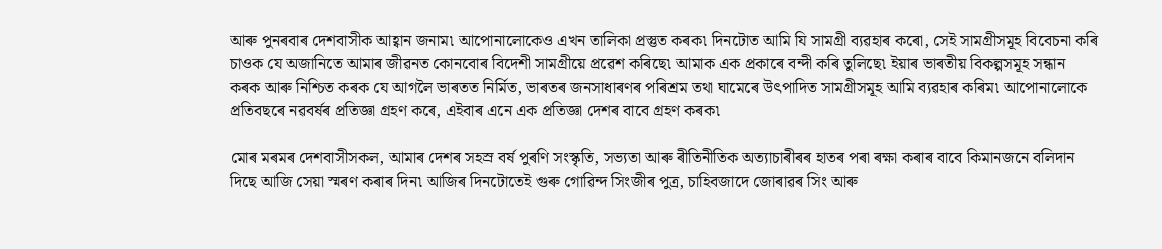আৰু পুনৰবাৰ দেশবাসীক আহ্বান জনাম৷ আপোনালোকেও এখন তালিকা প্ৰস্তুত কৰক৷ দিনটোত আমি যি সামগ্ৰী ব্যৱহাৰ কৰো, সেই সামগ্ৰীসমূহ বিবেচনা কৰি চাওক যে অজানিতে আমাৰ জীৱনত কোনবোৰ বিদেশী সামগ্ৰীয়ে প্ৰৱেশ কৰিছে৷ আমাক এক প্ৰকাৰে বন্দী কৰি তুলিছে৷ ইয়াৰ ভাৰতীয় বিকল্পসমূহ সন্ধান কৰক আৰু নিশ্চিত কৰক যে আগলৈ ভাৰতত নিৰ্মিত, ভাৰতৰ জনসাধাৰণৰ পৰিশ্ৰম তথা ঘামেৰে উৎপাদিত সামগ্ৰীসমূহ আমি ব্যৱহাৰ কৰিম৷ আপোনালোকে প্ৰতিবছৰে নৱবৰ্ষৰ প্ৰতিজ্ঞা গ্ৰহণ কৰে, এইবাৰ এনে এক প্ৰতিজ্ঞা দেশৰ বাবে গ্ৰহণ কৰক৷

মোৰ মৰমৰ দেশবাসীসকল, আমাৰ দেশৰ সহস্ৰ বৰ্ষ পুৰণি সংস্কৃতি, সভ্যতা আৰু ৰীতিনীতিক অত্যাচাৰীৰৰ হাতৰ পৰা ৰক্ষা কৰাৰ বাবে কিমানজনে বলিদান দিছে আজি সেয়া স্মৰণ কৰাৰ দিন৷ আজিৰ দিনটোতেই গুৰু গোৱিন্দ সিংজীৰ পুত্ৰ, চাহিবজাদে জোৰাৱৰ সিং আৰু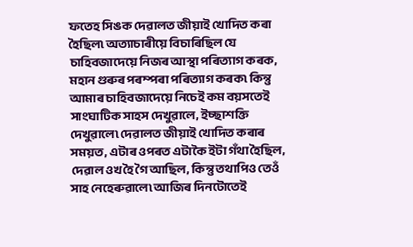ফতেহ সিঙক দেৱালত জীয়াই খোদিত কৰা হৈছিল৷ অত্যাচাৰীয়ে বিচাৰিছিল যে চাহিবজাদেয়ে নিজৰ আস্থা পৰিত্যাগ কৰক, মহান গুৰুৰ পৰম্পৰা পৰিত্যাগ কৰক৷ কিন্তু আমাৰ চাহিবজাদেয়ে নিচেই কম বয়সতেই সাংঘাটিক সাহস দেখুৱালে, ইচ্ছাশক্তি দেখুৱালে৷ দেৱালত জীয়াই খোদিত কৰাৰ সময়ত, এটাৰ ওপৰত এটাকৈ ইটা গঁথা হৈছিল, দেৱাল ওখ হৈ গৈ আছিল, কিন্তু তথাপিও তেওঁ সাহ নেহেৰুৱালে৷ আজিৰ দিনটোতেই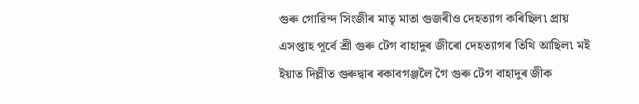গুৰু গোৱিন্দ সিংজীৰ মাতৃ মাতা গুজৰীও দেহত্যাগ কৰিছিল৷ প্ৰায় এসপ্তাহ পূৰ্বে শ্ৰী গুৰু টেগ বাহাদুৰ জীৰো দেহত্যাগৰ তিথি আছিল৷ মই ইয়াত দিল্লীত গুৰুদ্বাৰ ৰকাবগঞ্জলৈ গৈ গুৰু টেগ বাহাদুৰ জীক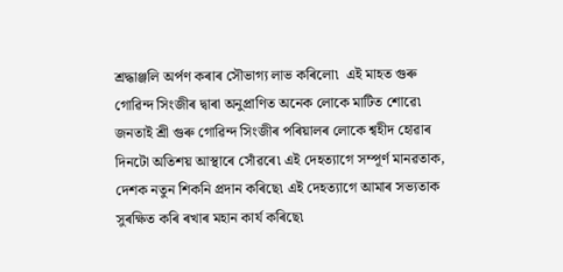শ্ৰদ্ধাঞ্জলি অৰ্পণ কৰাৰ সৌভাগ্য লাভ কৰিলো৷  এই মাহত গুৰু গোৱিন্দ সিংজীৰ দ্বাৰা অনুপ্ৰাণিত অনেক লোকে মাটিত শোৱে৷ জনতাই শ্ৰী গুৰু গোৱিন্দ সিংজীৰ পৰিয়ালৰ লোকে শ্বহীদ হোৱাৰ দিনটো অতিশয় আস্থাৰে সোঁৱৰে৷ এই দেহত্যাগে সম্পূৰ্ণ মানৱতাক, দেশক নতুন শিকনি প্ৰদান কৰিছে৷ এই দেহত্যাগে আমাৰ সভ্যতাক সুৰক্ষিত কৰি ৰখাৰ মহান কাৰ্য কৰিছে৷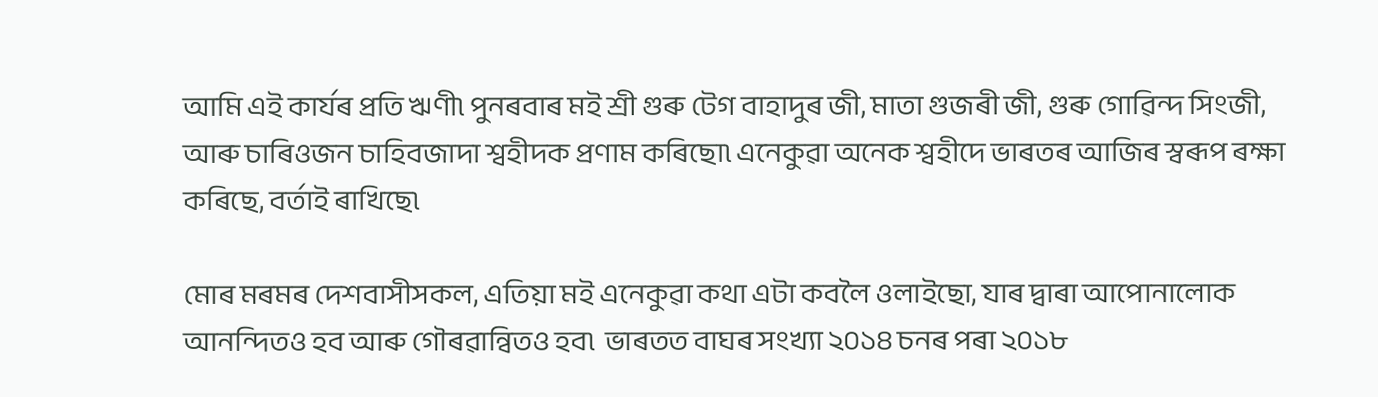আমি এই কাৰ্যৰ প্ৰতি ঋণী৷ পুনৰবাৰ মই শ্ৰী গুৰু টেগ বাহাদুৰ জী, মাতা গুজৰী জী, গুৰু গোৱিন্দ সিংজী, আৰু চাৰিওজন চাহিবজাদা শ্বহীদক প্ৰণাম কৰিছো৷ এনেকুৱা অনেক শ্বহীদে ভাৰতৰ আজিৰ স্বৰূপ ৰক্ষা কৰিছে, বৰ্তাই ৰাখিছে৷

মোৰ মৰমৰ দেশবাসীসকল, এতিয়া মই এনেকুৱা কথা এটা কবলৈ ওলাইছো, যাৰ দ্বাৰা আপোনালোক আনন্দিতও হব আৰু গৌৰৱান্বিতও হব৷  ভাৰতত বাঘৰ সংখ্যা ২০১৪ চনৰ পৰা ২০১৮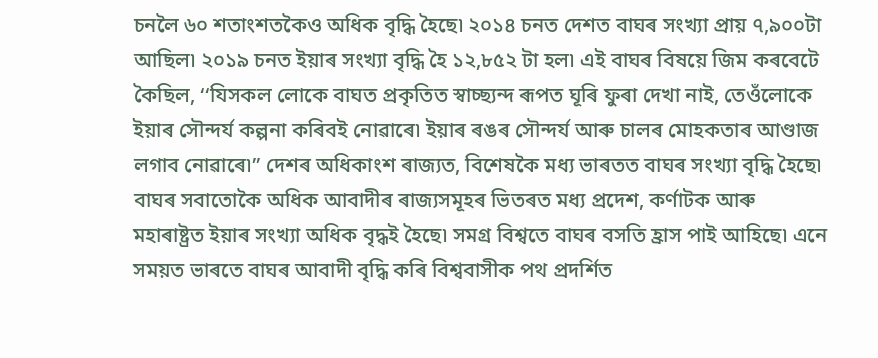চনলৈ ৬০ শতাংশতকৈও অধিক বৃদ্ধি হৈছে৷ ২০১৪ চনত দেশত বাঘৰ সংখ্যা প্ৰায় ৭,৯০০টা আছিল৷ ২০১৯ চনত ইয়াৰ সংখ্যা বৃদ্ধি হৈ ১২,৮৫২ টা হল৷ এই বাঘৰ বিষয়ে জিম কৰবেটে কৈছিল, ‘‘যিসকল লোকে বাঘত প্ৰকৃতিত স্বাচ্ছ্যন্দ ৰূপত ঘূৰি ফুৰা দেখা নাই, তেওঁলোকে ইয়াৰ সৌন্দৰ্য কল্পনা কৰিবই নোৱাৰে৷ ইয়াৰ ৰঙৰ সৌন্দৰ্য আৰু চালৰ মোহকতাৰ আণ্ডাজ লগাব নোৱাৰে৷’’ দেশৰ অধিকাংশ ৰাজ্যত, বিশেষকৈ মধ্য ভাৰতত বাঘৰ সংখ্যা বৃদ্ধি হৈছে৷ বাঘৰ সবাতোকৈ অধিক আবাদীৰ ৰাজ্যসমূহৰ ভিতৰত মধ্য প্ৰদেশ, কৰ্ণাটক আৰু  মহাৰাষ্ট্ৰত ইয়াৰ সংখ্যা অধিক বৃদ্ধই হৈছে৷ সমগ্ৰ বিশ্বতে বাঘৰ বসতি হ্ৰাস পাই আহিছে৷ এনে সময়ত ভাৰতে বাঘৰ আবাদী বৃদ্ধি কৰি বিশ্ববাসীক পথ প্ৰদৰ্শিত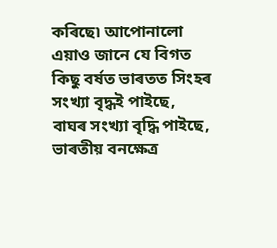কৰিছে৷ আপোনালো এয়াও জানে যে বিগত কিছু বৰ্ষত ভাৰতত সিংহৰ সংখ্যা বৃদ্ধই পাইছে, বাঘৰ সংখ্যা বৃদ্ধি পাইছে, ভাৰতীয় বনক্ষেত্ৰ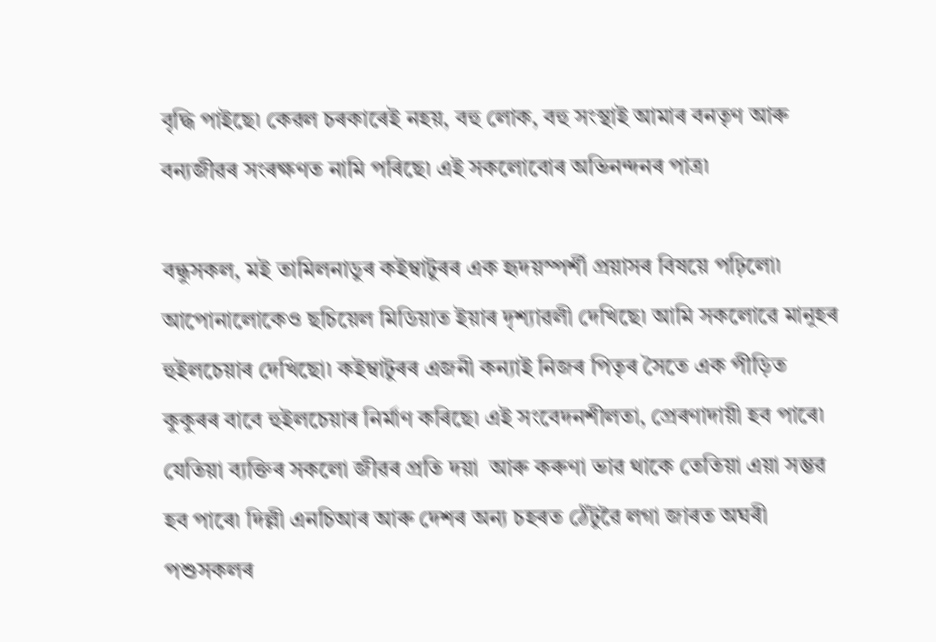বৃদ্ধি পাইছে৷ কেৱল চৰকাৰেই নহয়, বহু লোক, বহু সংস্থাই আমাৰ বনতৃণ আৰু বন্যজীৱৰ সংৰক্ষণত নামি পৰিছে৷ এই সকলোবোৰ অভিনন্দনৰ পাত্ৰ৷

বন্ধুসকল, মই তামিলনাডুৰ কইম্বাটুৰৰ এক হৃদয়স্পৰ্শী প্ৰয়াসৰ বিষয়ে পঢ়িলো৷ আপোনালোকেও ছচিয়েল মিডিয়াত ইয়াৰ দৃশ্যাৱলী দেখিছে৷ আমি সকলোৱে মানুহৰ হুইলচেয়াৰ দেখিছো৷ কইম্বাটুৰৰ এজনী কন্যাই নিজৰ পিতৃৰ সৈতে এক পীড়িত কুকুৰৰ বাবে হুইলচেয়াৰ নিৰ্মাণ কৰিছে৷ এই সংবেদনশীলতা, প্ৰেৰণাদায়ী হব পাৰে৷ যেতিয়া ব্যক্তিৰ সকলো জীৱৰ প্ৰতি দয়া  আৰু কৰুণা ভাৱ থাকে তেতিয়া এয়া সম্ভৱ হব পাৰে৷ দিল্লী এনচিআৰ আৰু দেশৰ অন্য চহৰত ঠেঁটুৱৈ লগা জাৰত অঘৰী পশুসকলৰ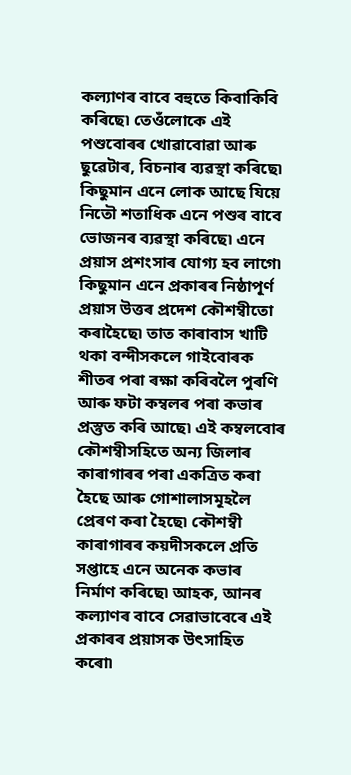কল্যাণৰ বাবে বহুতে কিবাকিবি কৰিছে৷ তেওঁলোকে এই পশুবোৰৰ খোৱাবোৱা আৰু ছুৱেটাৰ, বিচনাৰ ব্যৱস্থা কৰিছে৷ কিছুমান এনে লোক আছে যিয়ে নিতৌ শতাধিক এনে পশুৰ বাবে ভোজনৰ ব্যৱস্থা কৰিছে৷ এনে প্ৰয়াস প্ৰশংসাৰ যোগ্য হব লাগে৷ কিছুমান এনে প্ৰকাৰৰ নিষ্ঠাপূৰ্ণ প্ৰয়াস উত্তৰ প্ৰদেশ কৌশম্বীতো কৰাহৈছে৷ তাত কাৰাবাস খাটি থকা বন্দীসকলে গাইবোৰক শীতৰ পৰা ৰক্ষা কৰিবলৈ পুৰণি আৰু ফটা কম্বলৰ পৰা কভাৰ প্ৰস্তুত কৰি আছে৷ এই কম্বলবোৰ কৌশম্বীসহিতে অন্য জিলাৰ কাৰাগাৰৰ পৰা একত্ৰিত কৰা হৈছে আৰু গোশালাসমূহলৈ প্ৰেৰণ কৰা হৈছে৷ কৌশম্বী কাৰাগাৰৰ কয়দীসকলে প্ৰতি সপ্তাহে এনে অনেক কভাৰ নিৰ্মাণ কৰিছে৷ আহক, আনৰ কল্যাণৰ বাবে সেৱাভাবেৰে এই প্ৰকাৰৰ প্ৰয়াসক উৎসাহিত কৰো৷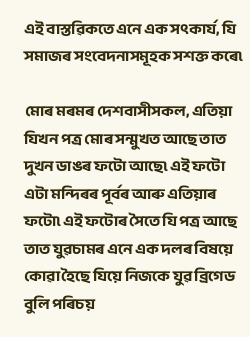এই বাস্তৱিকতে এনে এক সৎকাৰ্য, যি সমাজৰ সংবেদনাসমূহক সশক্ত কৰে৷

মোৰ মৰমৰ দেশবাসীসকল, এতিয়া যিখন পত্ৰ মোৰ সন্মুখত আছে তাত দুখন ডাঙৰ ফটো আছে৷ এই ফটো এটা মন্দিৰৰ পূৰ্বৰ আৰু এতিয়াৰ ফটো৷ এই ফটোৰ সৈতে যি পত্ৰ আছে তাত যুৱচামৰ এনে এক দলৰ বিষয়ে কোৱা হৈছে যিয়ে নিজকে যুৱ ব্ৰিগেড বুলি পৰিচয়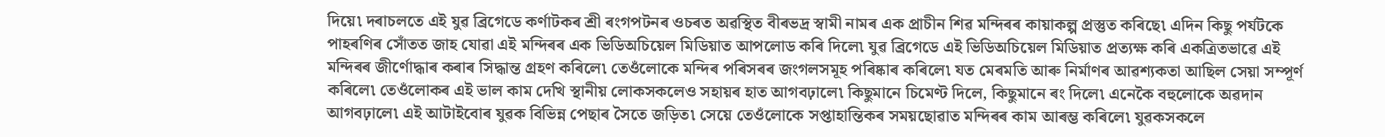দিয়ে৷ দৰাচলতে এই যুৱ ব্ৰিগেডে কৰ্ণাটকৰ শ্ৰী ৰংগপটনৰ ওচৰত অৱস্থিত বীৰভদ্ৰ স্বামী নামৰ এক প্ৰাচীন শিৱ মন্দিৰৰ কায়াকল্প প্ৰস্তুত কৰিছে৷ এদিন কিছু পৰ্যটকে পাহৰণিৰ সোঁতত জাহ যোৱা এই মন্দিৰৰ এক ভিডিঅচিয়েল মিডিয়াত আপলোড কৰি দিলে৷ যুৱ ব্ৰিগেডে এই ভিডিঅচিয়েল মিডিয়াত প্ৰত্যক্ষ কৰি একত্ৰিতভাৱে এই মন্দিৰৰ জীৰ্ণোদ্ধাৰ কৰাৰ সিদ্ধান্ত গ্ৰহণ কৰিলে৷ তেওঁলোকে মন্দিৰ পৰিসৰৰ জংগলসমূহ পৰিষ্কাৰ কৰিলে৷ যত মেৰমতি আৰু নিৰ্মাণৰ আৱশ্যকতা আছিল সেয়া সম্পূৰ্ণ কৰিলে৷ তেওঁলোকৰ এই ভাল কাম দেখি স্থানীয় লোকসকলেও সহায়ৰ হাত আগবঢ়ালে৷ কিছুমানে চিমেণ্ট দিলে, কিছুমানে ৰং দিলে৷ এনেকৈ বহুলোকে অৱদান আগবঢ়ালে৷ এই আটাইবোৰ যুৱক বিভিন্ন পেছাৰ সৈতে জড়িত৷ সেয়ে তেওঁলোকে সপ্তাহান্তিকৰ সময়ছোৱাত মন্দিৰৰ কাম আৰম্ভ কৰিলে৷ যুৱকসকলে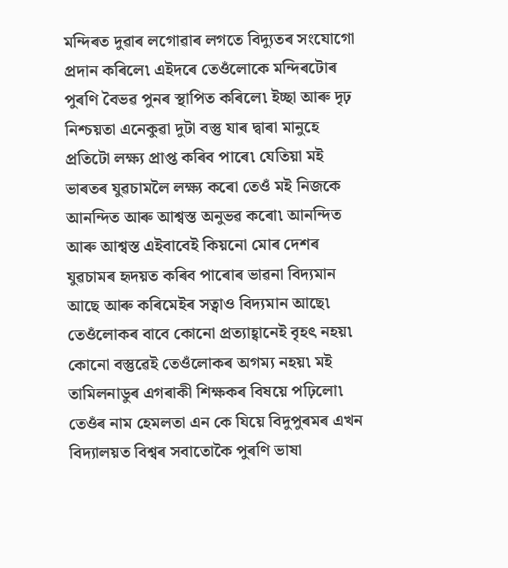মন্দিৰত দুৱাৰ লগোৱাৰ লগতে বিদ্যুতৰ সংযোগো প্ৰদান কৰিলে৷ এইদৰে তেওঁলোকে মন্দিৰটোৰ পুৰণি বৈভৱ পুনৰ স্থাপিত কৰিলে৷ ইচ্ছা আৰু দৃঢ় নিশ্চয়তা এনেকুৱা দুটা বস্তু যাৰ দ্বাৰা মানুহে প্ৰতিটো লক্ষ্য প্ৰাপ্ত কৰিব পাৰে৷ যেতিয়া মই ভাৰতৰ যুৱচামলৈ লক্ষ্য কৰো তেওঁ মই নিজকে আনন্দিত আৰু আশ্বস্ত অনুভৱ কৰো৷ আনন্দিত আৰু আশ্বস্ত এইবাবেই কিয়নো মোৰ দেশৰ যুৱচামৰ হৃদয়ত কৰিব পাৰোৰ ভাৱনা বিদ্যমান আছে আৰু কৰিমেইৰ সত্বাও বিদ্যমান আছে৷ তেওঁলোকৰ বাবে কোনো প্ৰত্যাহ্বানেই বৃহৎ নহয়৷ কোনো বস্তুৱেই তেওঁলোকৰ অগম্য নহয়৷ মই তামিলনাডুৰ এগৰাকী শিক্ষকৰ বিষয়ে পঢ়িলো৷ তেওঁৰ নাম হেমলতা এন কে যিয়ে বিদুপুৰমৰ এখন বিদ্যালয়ত বিশ্বৰ সবাতোকৈ পুৰণি ভাষা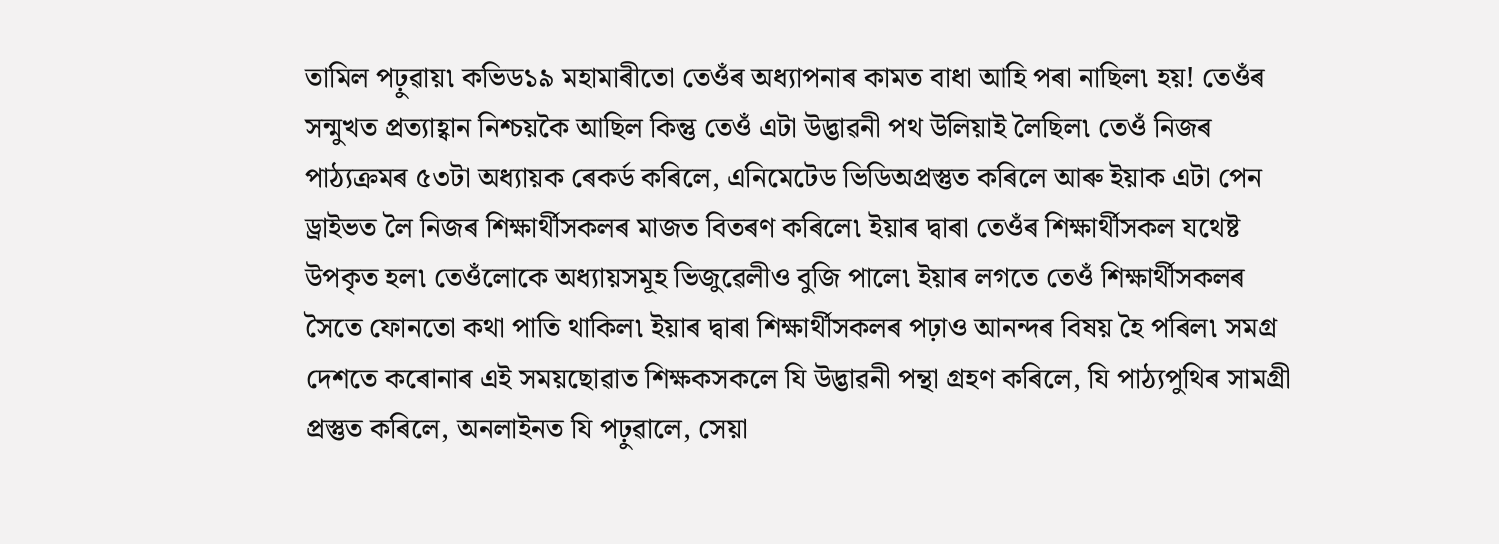তামিল পঢ়ুৱায়৷ কভিড১৯ মহামাৰীতো তেওঁৰ অধ্যাপনাৰ কামত বাধা আহি পৰা নাছিল৷ হয়! তেওঁৰ সন্মুখত প্ৰত্যাহ্বান নিশ্চয়কৈ আছিল কিন্তু তেওঁ এটা উদ্ভাৱনী পথ উলিয়াই লৈছিল৷ তেওঁ নিজৰ পাঠ্যক্ৰমৰ ৫৩টা অধ্যায়ক ৰেকৰ্ড কৰিলে, এনিমেটেড ভিডিঅপ্ৰস্তুত কৰিলে আৰু ইয়াক এটা পেন ড্ৰাইভত লৈ নিজৰ শিক্ষাৰ্থীসকলৰ মাজত বিতৰণ কৰিলে৷ ইয়াৰ দ্বাৰা তেওঁৰ শিক্ষাৰ্থীসকল যথেষ্ট উপকৃত হল৷ তেওঁলোকে অধ্যায়সমূহ ভিজুৱেলীও বুজি পালে৷ ইয়াৰ লগতে তেওঁ শিক্ষাৰ্থীসকলৰ সৈতে ফোনতো কথা পাতি থাকিল৷ ইয়াৰ দ্বাৰা শিক্ষাৰ্থীসকলৰ পঢ়াও আনন্দৰ বিষয় হৈ পৰিল৷ সমগ্ৰ দেশতে কৰোনাৰ এই সময়ছোৱাত শিক্ষকসকলে যি উদ্ভাৱনী পন্থা গ্ৰহণ কৰিলে, যি পাঠ্যপুথিৰ সামগ্ৰী প্ৰস্তুত কৰিলে, অনলাইনত যি পঢ়ুৱালে, সেয়া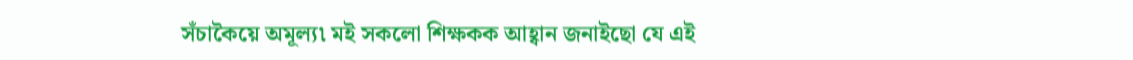সঁচাকৈয়ে অমূল্য৷ মই সকলো শিক্ষকক আহ্বান জনাইছো যে এই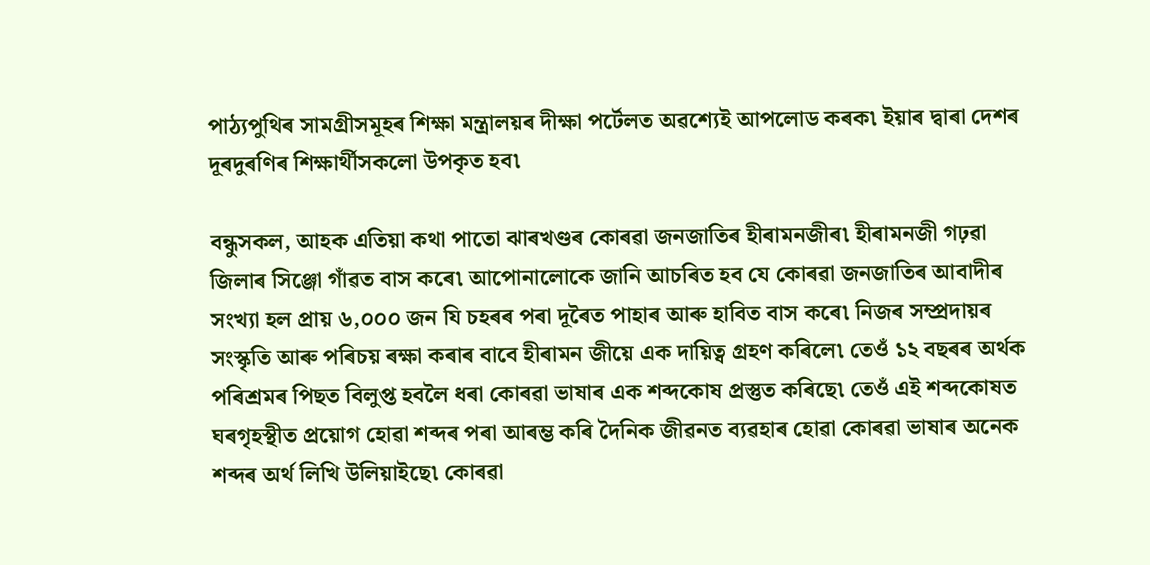পাঠ্যপুথিৰ সামগ্ৰীসমূহৰ শিক্ষা মন্ত্ৰালয়ৰ দীক্ষা পৰ্টেলত অৱশ্যেই আপলোড কৰক৷ ইয়াৰ দ্বাৰা দেশৰ দূৰদুৰণিৰ শিক্ষাৰ্থীসকলো উপকৃত হব৷

বন্ধুসকল, আহক এতিয়া কথা পাতো ঝাৰখণ্ডৰ কোৰৱা জনজাতিৰ হীৰামনজীৰ৷ হীৰামনজী গঢ়ৱা জিলাৰ সিঞ্জো গাঁৱত বাস কৰে৷ আপোনালোকে জানি আচৰিত হব যে কোৰৱা জনজাতিৰ আবাদীৰ সংখ্যা হল প্ৰায় ৬,০০০ জন যি চহৰৰ পৰা দূৰৈত পাহাৰ আৰু হাবিত বাস কৰে৷ নিজৰ সম্প্ৰদায়ৰ সংস্কৃতি আৰু পৰিচয় ৰক্ষা কৰাৰ বাবে হীৰামন জীয়ে এক দায়িত্ব গ্ৰহণ কৰিলে৷ তেওঁ ১২ বছৰৰ অৰ্থক পৰিশ্ৰমৰ পিছত বিলুপ্ত হবলৈ ধৰা কোৰৱা ভাষাৰ এক শব্দকোষ প্ৰস্তুত কৰিছে৷ তেওঁ এই শব্দকোষত ঘৰগৃহস্থীত প্ৰয়োগ হোৱা শব্দৰ পৰা আৰম্ভ কৰি দৈনিক জীৱনত ব্যৱহাৰ হোৱা কোৰৱা ভাষাৰ অনেক শব্দৰ অৰ্থ লিখি উলিয়াইছে৷ কোৰৱা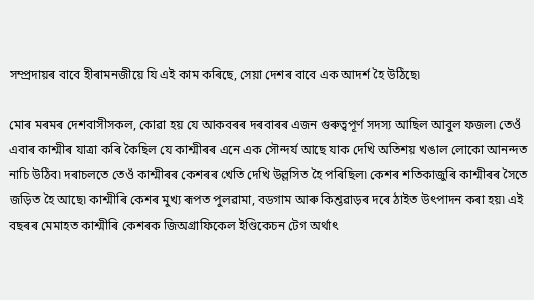সম্প্ৰদায়ৰ বাবে হীৰামনজীয়ে যি এই কাম কৰিছে, সেয়া দেশৰ বাবে এক আদৰ্শ হৈ উঠিছে৷

মোৰ মৰমৰ দেশবাসীসকল, কোৱা হয় যে আকবৰৰ দৰবাৰৰ এজন গুৰুত্বপূৰ্ণ সদস্য আছিল আবুল ফজল৷ তেওঁ এবাৰ কাশ্মীৰ যাত্ৰা কৰি কৈছিল যে কাশ্মীৰৰ এনে এক সৌন্দৰ্য আছে যাক দেখি অতিশয় খঙাল লোকো আনন্দত নাচি উঠিব৷ দৰাচলতে তেওঁ কাশ্মীৰৰ কেশৰৰ খেতি দেখি উল্লসিত হৈ পৰিছিল৷ কেশৰ শতিকাজুৰি কাশ্মীৰৰ সৈতে জড়িত হৈ আছে৷ কাশ্মীৰি কেশৰ মুখ্য ৰূপত পুলৱামা, বডগাম আৰু কিশ্তৱাড়ৰ দৰে ঠাইত উৎপাদন কৰা হয়৷ এই বছৰৰ মেমাহত কাশ্মীৰি কেশৰক জিঅগ্ৰাফিকেল ইণ্ডিকেচন টেগ অৰ্থাৎ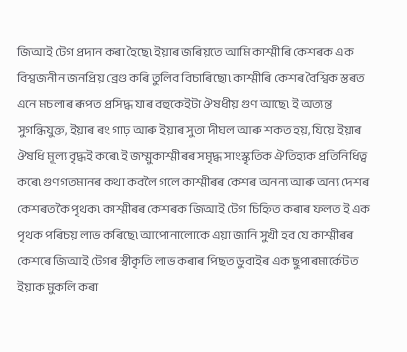জিআই টেগ প্ৰদান কৰা হৈছে৷ ইয়াৰ জৰিয়তে আমি কাশ্মীৰি কেশৰক এক বিশ্বজনীন জনপ্ৰিয় ব্ৰেণ্ড কৰি তুলিব বিচাৰিছো৷ কাশ্মীৰি কেশৰ বৈশ্বিক স্তৰত এনে মচলাৰ ৰূপত প্ৰসিদ্ধ যাৰ বহুকেইটা ঔষধীয় গুণ আছে৷ ই অত্যন্ত সুগন্ধিযুক্ত, ইয়াৰ ৰং গাঢ় আৰু ইয়াৰ সুতা দীঘল আৰু শকত হয়, যিয়ে ইয়াৰ ঔষধি মূল্য বৃদ্ধই কৰে৷ ই জম্মুকাশ্মীৰৰ সমৃদ্ধ সাংস্কৃতিক ঐতিহ্যক প্ৰতিনিধিত্ব কৰে৷ গুণগতমানৰ কথা কবলৈ গলে কাশ্মীৰৰ কেশৰ অনন্য আৰু অন্য দেশৰ কেশৰতকৈ পৃথক৷ কাশ্মীৰৰ কেশৰক জিআই টেগ চিহ্নিত কৰাৰ ফলত ই এক পৃথক পৰিচয় লাভ কৰিছে৷ আপোনালোকে এয়া জানি সুখী হব যে কাশ্মীৰৰ কেশৰে জিআই টেগৰ স্বীকৃতি লাভ কৰাৰ পিছত ডুবাইৰ এক ছুপাৰমাৰ্কেটত ইয়াক মুকলি কৰা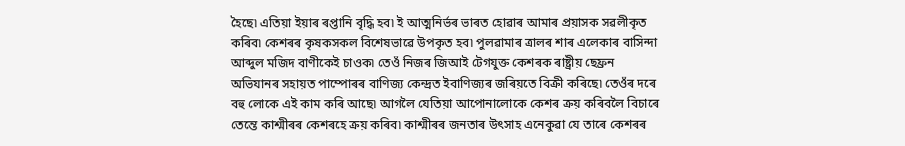হৈছে৷ এতিয়া ইয়াৰ ৰপ্তানি বৃদ্ধি হব৷ ই আত্মনিৰ্ভৰ ভাৰত হোৱাৰ আমাৰ প্ৰয়াসক সৱলীকৃত কৰিব৷ কেশৰৰ কৃষকসকল বিশেষভাৱে উপকৃত হব৷ পুলৱামাৰ ত্ৰালৰ শাৰ এলেকাৰ বাসিন্দা আব্দুল মজিদ বাণীকেই চাওক৷ তেওঁ নিজৰ জিআই টেগযুক্ত কেশৰক ৰাষ্ট্ৰীয় ছেফ্ৰন অভিযানৰ সহায়ত পাম্পোৰৰ বাণিজ্য কেন্দ্ৰত ইবাণিজ্যৰ জৰিয়তে বিক্ৰী কৰিছে৷ তেওঁৰ দৰে বহু লোকে এই কাম কৰি আছে৷ আগলৈ যেতিয়া আপোনালোকে কেশৰ ক্ৰয় কৰিবলৈ বিচাৰে তেন্তে কাশ্মীৰৰ কেশৰহে ক্ৰয় কৰিব৷ কাশ্মীৰৰ জনতাৰ উৎসাহ এনেকুৱা যে তাৰে কেশৰৰ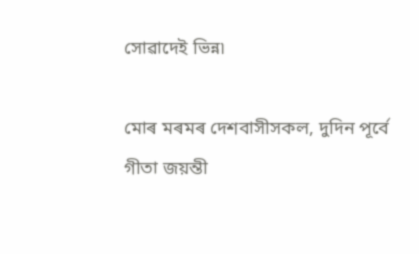সোৱাদেই ভিন্ন৷

মোৰ মৰমৰ দেশবাসীসকল, দুদিন পূৰ্বে গীতা জয়ন্তী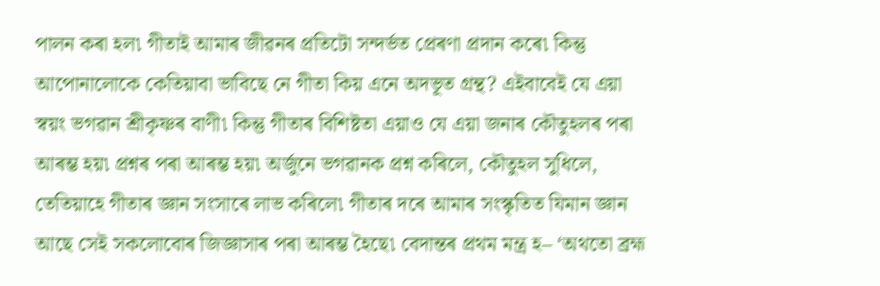পালন কৰা হল৷ গীতাই আমাৰ জীৱনৰ প্ৰতিটো সন্দৰ্ভত প্ৰেৰণা প্ৰদান কৰে৷ কিন্তু আপোনালোকে কেতিয়াবা ভাবিছে নে গীতা কিয় এনে অদভূত গ্ৰন্থ? এইবাবেই যে এয়া স্বয়ং ভগৱান শ্ৰীকৃষ্ণৰ বাণী৷ কিন্তু গীতাৰ বিশিষ্টতা এয়াও যে এয়া জনাৰ কৌতুহলৰ পৰা আৰম্ভ হয়৷ প্ৰশ্নৰ পৰা আৰম্ভ হয়৷ অৰ্জুনে ভগৱানক প্ৰশ্ন কৰিলে, কৌতুহল সুধিলে, তেতিয়াহে গীতাৰ জ্ঞান সংসাৰে লাভ কৰিলে৷ গীতাৰ দৰে আমাৰ সংস্কৃতিত যিমান জ্ঞান আছে সেই সকলোবোৰ জিজ্ঞাসাৰ পৰা আৰম্ভ হৈছে৷ বেদান্তৰ প্ৰথম মন্ত্ৰ হ– ‘অথতো ব্ৰহ্ম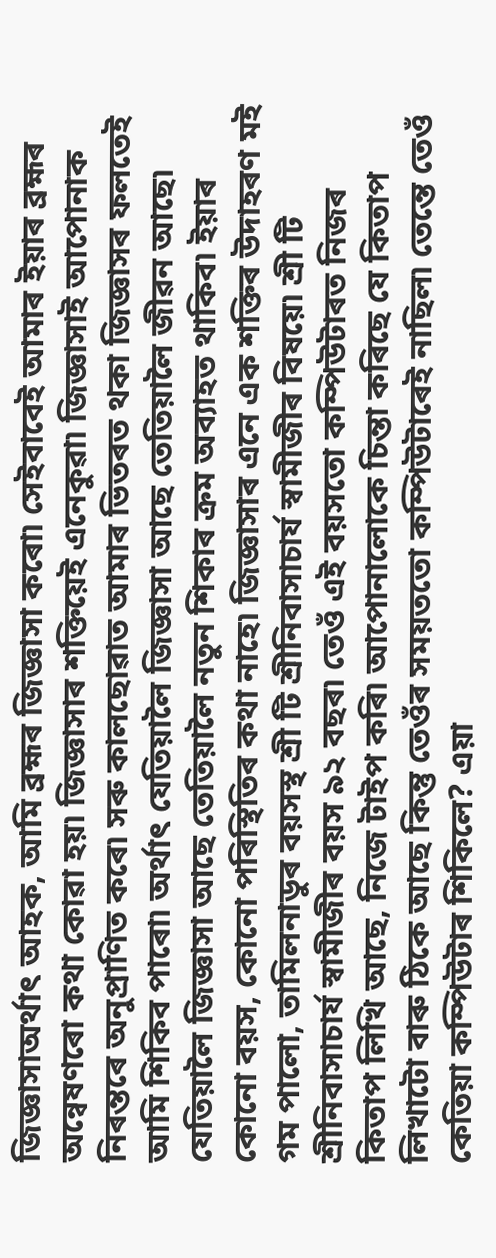জিজ্ঞাসাঅৰ্থাৎ আহক, আমি ব্ৰহ্মৰ জিজ্ঞাসা কৰো৷ সেইবাবেই আমাৰ ইয়াৰ ব্ৰহ্মৰ অন্বেষণৰো কথা কোৱা হয়৷ জিজ্ঞাসাৰ শক্তিয়েই এনেকুৱা৷ জিজ্ঞাসাই আপোনাক নিৰন্তৰে অনুপ্ৰাণিত কৰে৷ সৰু কালছোৱাত আমাৰ ভিতৰত থকা জিজ্ঞাসৰ ফলতেই আমি শিকিব পাৰো৷ অৰ্থাৎ যেতিয়ালৈ জিজ্ঞাসা আছে তেতিয়ালৈ জীৱন আছে৷ যেতিয়ালৈ জিজ্ঞাসা আছে তেতিয়ালৈ নতুন শিকাৰ ক্ৰম অব্যাহত থাকিব৷ ইয়াৰ কোনো বয়স, কোনো পৰিস্থিতিৰ কথা নাহে৷ জিজ্ঞাসাৰ এনে এক শক্তিৰ উদাহৰণ মই গম পালো, তামিলনাডুৰ বয়সস্থ শ্ৰী টি শ্ৰীনিবাসাচাৰ্য স্বামীজীৰ বিষয়ে৷ শ্ৰী টি শ্ৰীনিবাসাচাৰ্য স্বামীজীৰ বয়স ৯২ বছৰ৷ তেওঁ এই বয়সতো কম্পিউটাৰত নিজৰ কিতাপ লিখি আছে, নিজে টাইপ কৰি৷ আপোনালোকে চিন্তা কৰিছে যে কিতাপ লিখাটো বাৰু ঠিকে আছে কিন্তু তেওঁৰ সময়ততো কম্পিউটাৰেই নাছিল৷ তেন্তে তেওঁ কেতিয়া কম্পিউটাৰ শিকিলে? এয়া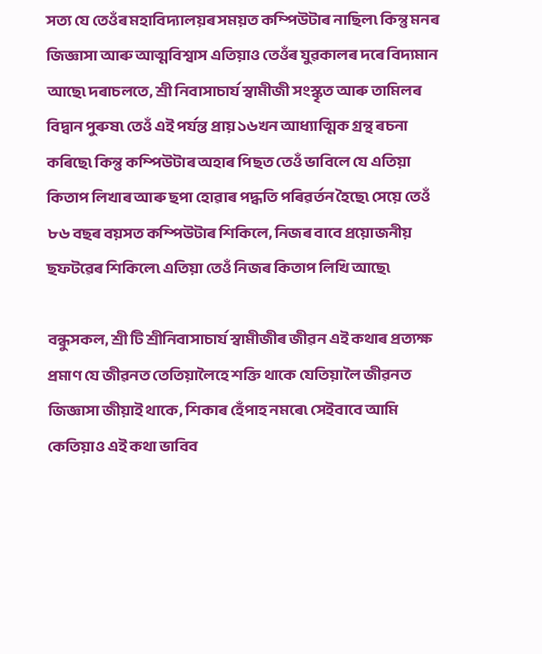সত্য যে তেওঁৰ মহাবিদ্যালয়ৰ সময়ত কম্পিউটাৰ নাছিল৷ কিন্তু মনৰ জিজ্ঞাসা আৰু আত্মবিশ্বাস এতিয়াও তেওঁৰ যুৱকালৰ দৰে বিদ্যমান আছে৷ দৰাচলতে, শ্ৰী নিবাসাচাৰ্য স্বামীজী সংস্কৃত আৰু তামিলৰ বিদ্বান পুৰুষ৷ তেওঁ এই পৰ্যন্ত প্ৰায় ১৬খন আধ্যাত্মিক গ্ৰন্থ ৰচনা কৰিছে৷ কিন্তু কম্পিউটাৰ অহাৰ পিছত তেওঁ ভাবিলে যে এতিয়া কিতাপ লিখাৰ আৰু ছপা হোৱাৰ পদ্ধতি পৰিৱৰ্তন হৈছে৷ সেয়ে তেওঁ ৮৬ বছৰ বয়সত কম্পিউটাৰ শিকিলে, নিজৰ বাবে প্ৰয়োজনীয় ছফটৱেৰ শিকিলে৷ এতিয়া তেওঁ নিজৰ কিতাপ লিখি আছে৷

বন্ধুসকল, শ্ৰী টি শ্ৰীনিবাসাচাৰ্য স্বামীজীৰ জীৱন এই কথাৰ প্ৰত্যক্ষ প্ৰমাণ যে জীৱনত তেতিয়ালৈহে শক্তি থাকে যেতিয়ালৈ জীৱনত জিজ্ঞাসা জীয়াই থাকে, শিকাৰ হেঁপাহ নমৰে৷ সেইবাবে আমি কেতিয়াও এই কথা ভাবিব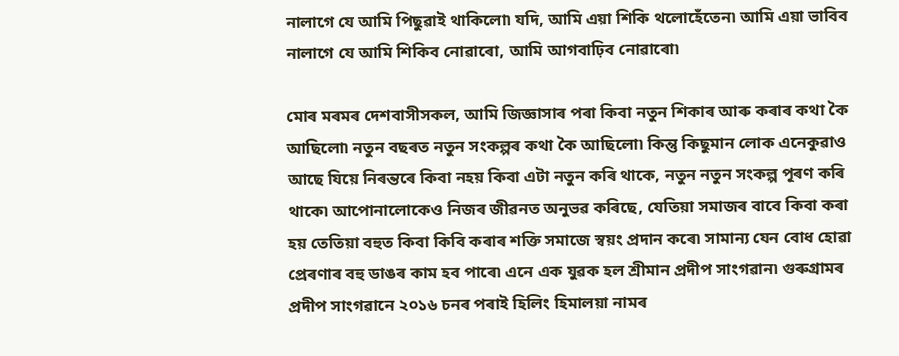নালাগে যে আমি পিছুৱাই থাকিলো৷ যদি, আমি এয়া শিকি থলোহেঁতেন৷ আমি এয়া ভাবিব নালাগে যে আমি শিকিব নোৱাৰো, আমি আগবাঢ়িব নোৱাৰো৷

মোৰ মৰমৰ দেশবাসীসকল, আমি জিজ্ঞাসাৰ পৰা কিবা নতুন শিকাৰ আৰু কৰাৰ কথা কৈ আছিলো৷ নতুন বছৰত নতুন সংকল্পৰ কথা কৈ আছিলো৷ কিন্তু কিছুমান লোক এনেকুৱাও আছে যিয়ে নিৰন্তৰে কিবা নহয় কিবা এটা নতুন কৰি থাকে, নতুন নতুন সংকল্প পূৰণ কৰি থাকে৷ আপোনালোকেও নিজৰ জীৱনত অনুভৱ কৰিছে, যেতিয়া সমাজৰ বাবে কিবা কৰা হয় তেতিয়া বহুত কিবা কিবি কৰাৰ শক্তি সমাজে স্বয়ং প্ৰদান কৰে৷ সামান্য যেন বোধ হোৱা প্ৰেৰণাৰ বহু ডাঙৰ কাম হব পাৰে৷ এনে এক যুৱক হল শ্ৰীমান প্ৰদীপ সাংগৱান৷ গুৰুগ্ৰামৰ প্ৰদীপ সাংগৱানে ২০১৬ চনৰ পৰাই হিলিং হিমালয়া নামৰ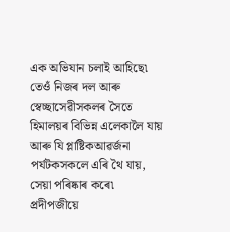এক অভিযান চলাই আহিছে৷ তেওঁ নিজৰ দল আৰু স্বেচ্ছাসেৱীসকলৰ সৈতে হিমালয়ৰ বিভিন্ন এলেকালৈ যায় আৰু যি প্লাষ্টিকআৱৰ্জনা পৰ্যটকসকলে এৰি থৈ যায়, সেয়া পৰিষ্কাৰ কৰে৷ প্ৰদীপজীয়ে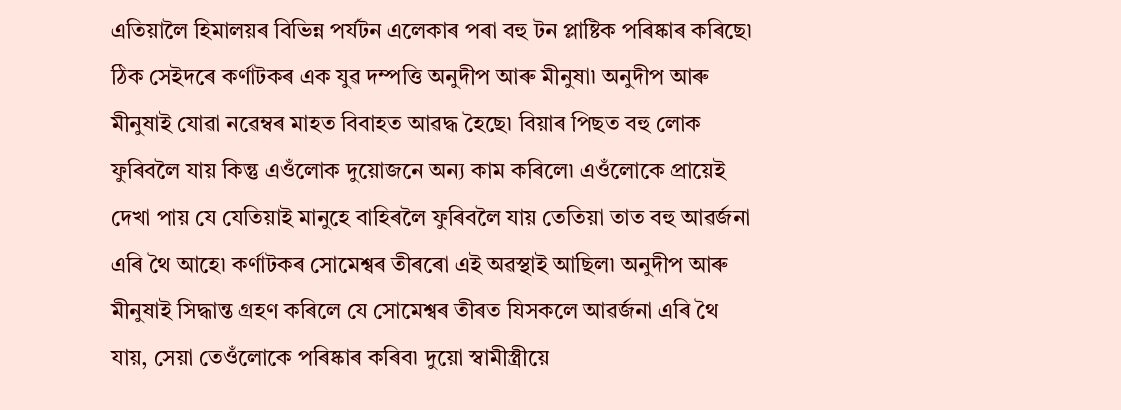এতিয়ালৈ হিমালয়ৰ বিভিন্ন পৰ্যটন এলেকাৰ পৰা বহু টন প্লাষ্টিক পৰিষ্কাৰ কৰিছে৷ ঠিক সেইদৰে কৰ্ণাটকৰ এক যুৱ দম্পত্তি অনুদীপ আৰু মীনুষা৷ অনুদীপ আৰু মীনুষাই যোৱা নৱেম্বৰ মাহত বিবাহত আৱদ্ধ হৈছে৷ বিয়াৰ পিছত বহু লোক ফুৰিবলৈ যায় কিন্তু এওঁলোক দুয়োজনে অন্য কাম কৰিলে৷ এওঁলোকে প্ৰায়েই দেখা পায় যে যেতিয়াই মানুহে বাহিৰলৈ ফুৰিবলৈ যায় তেতিয়া তাত বহু আৱৰ্জনা এৰি থৈ আহে৷ কৰ্ণাটকৰ সোমেশ্বৰ তীৰৰো এই অৱস্থাই আছিল৷ অনুদীপ আৰু মীনুষাই সিদ্ধান্ত গ্ৰহণ কৰিলে যে সোমেশ্বৰ তীৰত যিসকলে আৱৰ্জনা এৰি থৈ যায়, সেয়া তেওঁলোকে পৰিষ্কাৰ কৰিব৷ দুয়ো স্বামীস্ত্ৰীয়ে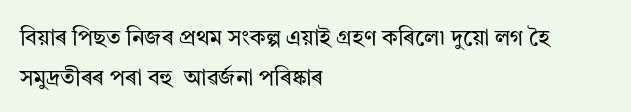বিয়াৰ পিছত নিজৰ প্ৰথম সংকল্প এয়াই গ্ৰহণ কৰিলে৷ দুয়ো লগ হৈ সমুদ্ৰতীৰৰ পৰা বহু  আৱৰ্জনা পৰিষ্কাৰ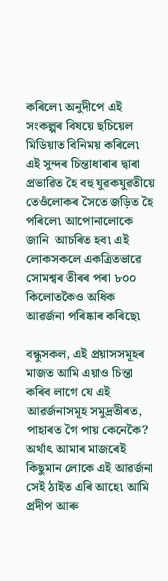কৰিলে৷ অনুদীপে এই সংকল্পৰ বিষয়ে ছচিয়েল মিডিয়াত বিনিময় কৰিলে৷ এই সুন্দৰ চিন্তাধাৰাৰ দ্বাৰা প্ৰভাৱিত হৈ বহু যুৱকযুৱতীয়ে তেওঁলোকৰ সৈতে জড়িত হৈ পৰিলে৷ আপোনালোকে জানি  আচৰিত হব৷ এই লোকসকলে একত্ৰিতভাৱে সোমশ্বৰ তীৰৰ পৰা ৮০০ কিলোতকৈও অধিক আৱৰ্জনা পৰিষ্কাৰ কৰিছে৷

বন্ধুসকল, এই প্ৰয়াসসমূহৰ মাজত আমি এয়াও চিন্তা কৰিব লাগে যে এই আৱৰ্জনাসমূহ সমুদ্ৰতীৰত, পাহাৰত গৈ পায় কেনেকৈ? অৰ্থাৎ আমাৰ মাজৰেই কিছুমান লোকে এই আৱৰ্জনা সেই ঠাইত এৰি আহে৷ আমি প্ৰদীপ আৰু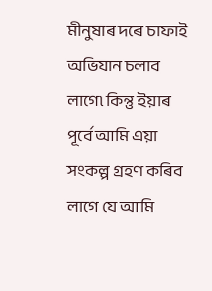মীনুষাৰ দৰে চাফাই অভিযান চলাব লাগে৷ কিন্তু ইয়াৰ পূৰ্বে আমি এয়া সংকল্প গ্ৰহণ কৰিব লাগে যে আমি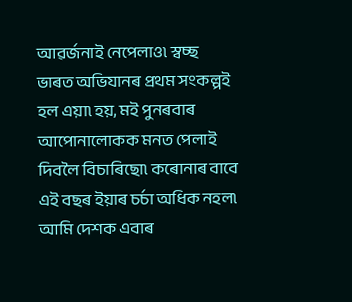আৱৰ্জনাই নেপেলাও৷ স্বচ্ছ ভাৰত অভিযানৰ প্ৰথম সংকল্পই হল এয়া৷ হয়, মই পুনৰবাৰ আপোনালোকক মনত পেলাই দিবলৈ বিচাৰিছো৷ কৰোনাৰ বাবে এই বছৰ ইয়াৰ চৰ্চা অধিক নহল৷ আমি দেশক এবাৰ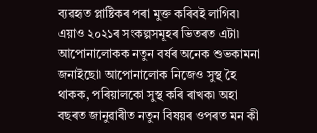ব্যৱহৃত প্লাষ্টিকৰ পৰা মুক্ত কৰিবই লাগিব৷ এয়াও ২০২১ৰ সংকল্পসমূহৰ ভিতৰত এটা৷ আপোনালোকক নতুন বৰ্ষৰ অনেক শুভকামনা জনাইছো৷ আপোনালোক নিজেও সুস্থ হৈ থাকক, পৰিয়ালকো সুস্থ কৰি ৰাখক৷ অহা বছৰত জানুৱাৰীত নতুন বিষয়ৰ ওপৰত মন কী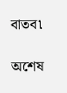বাতব৷

অশেষ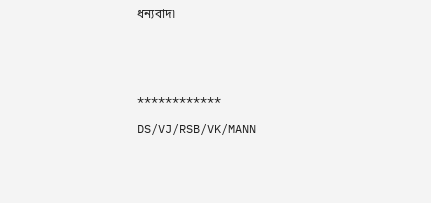ধন্যবাদ৷





************

DS/VJ/RSB/VK/MANN